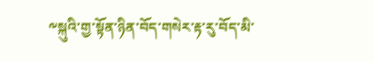༸སྐུའི་གྱ་སྟོན་ཉིན་བོད་གསེར་རྟ་རུ་བོད་མི་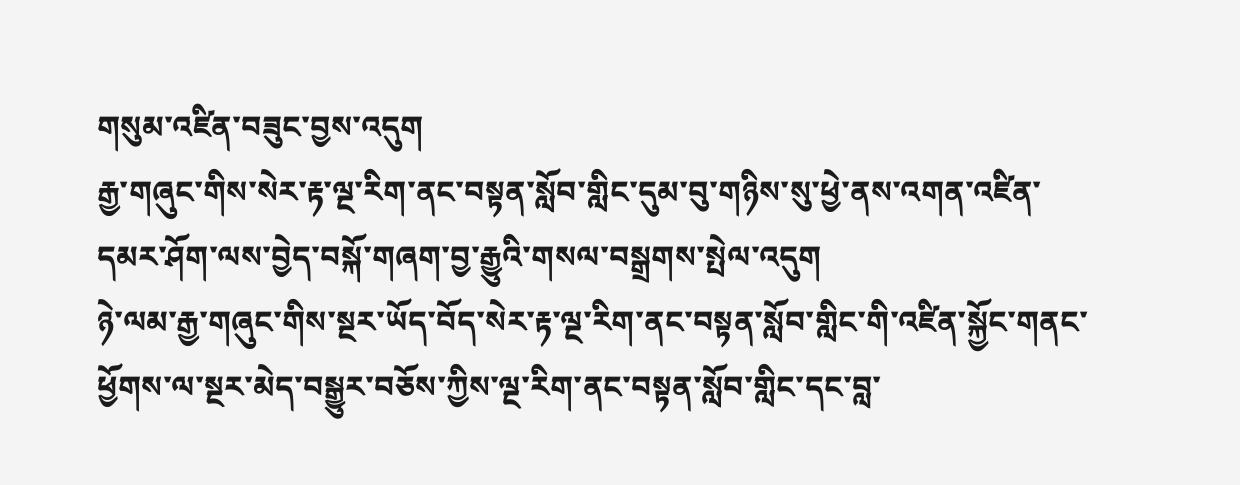གསུམ་འཛིན་བཟུང་བྱས་འདུག
རྒྱ་གཞུང་གིས་སེར་རྟ་ལྔ་རིག་ནང་བསྟན་སློབ་གླིང་དུམ་བུ་གཉིས་སུ་ཕྱེ་ནས་འགན་འཛིན་དམར་ཤོག་ལས་བྱེད་བསྐོ་གཞག་བྱ་རྒྱུའི་གསལ་བསྒྲགས་སྤེལ་འདུག
ཉེ་ལམ་རྒྱ་གཞུང་གིས་སྔར་ཡོད་བོད་སེར་རྟ་ལྔ་རིག་ནང་བསྟན་སློབ་གླིང་གི་འཛིན་སྐྱོང་གནང་ཕྱོགས་ལ་སྔར་མེད་བསྒྱུར་བཅོས་ཀྱིས་ལྔ་རིག་ནང་བསྟན་སློབ་གླིང་དང་བླ་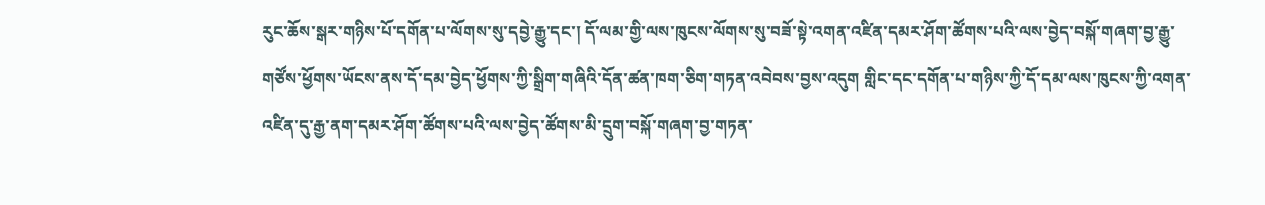རུང་ཆོས་སྒར་གཉིས་པོ་དགོན་པ་ལོགས་སུ་དབྱེ་རྒྱུ་དང་། དོ་ལམ་གྱི་ལས་ཁུངས་ལོགས་སུ་བཟོ་སྟེ་འགན་འཛིན་དམར་ཤོག་ཚོགས་པའི་ལས་བྱེད་བསྐོ་གཞག་བྱ་རྒྱུ་གཙོས་ཕྱོགས་ཡོངས་ནས་དོ་དམ་བྱེད་ཕྱོགས་ཀྱི་སྒྲིག་གཞིའི་དོན་ཚན་ཁག་ཅིག་གཏན་འབེབས་བྱས་འདུག གླིང་དང་དགོན་པ་གཉིས་ཀྱི་དོ་དམ་ལས་ཁུངས་ཀྱི་འགན་འཛིན་དུ་རྒྱ་ནག་དམར་ཤོག་ཚོགས་པའི་ལས་བྱེད་ཚོགས་མི་དྲུག་བསྐོ་གཞག་བྱ་གཏན་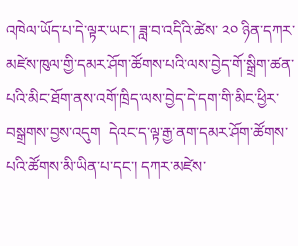འཁེལ་ཡོད་པ་དེ་ལྟར་ཡང་། ཟླ་བ་འདིའི་ཚེས་ ༢༠ ཉིན་དཀར་མཛེས་ཁུལ་གྱི་དམར་ཤོག་ཚོགས་པའི་ལས་བྱེད་གོ་སྒྲིག་ཚན་པའི་མིང་ཐོག་ནས་འགོ་ཁྲིད་ལས་བྱེད་དེ་དག་གི་མིང་ཕྱིར་བསྒྲགས་བྱས་འདུག  དེའང་ད་ལྟ་རྒྱ་ནག་དམར་ཤོག་ཚོགས་པའི་ཚོགས་མི་ཡིན་པ་དང་། དཀར་མཛེས་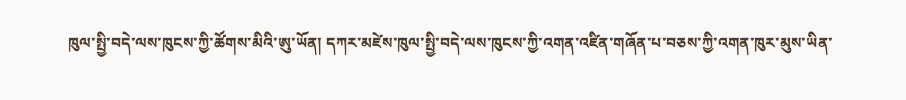ཁུལ་སྤྱི་བདེ་ལས་ཁུངས་ཀྱི་ཚོགས་མིའི་ཨུ་ཡོན། དཀར་མཛེས་ཁུལ་སྤྱི་བདེ་ལས་ཁུངས་ཀྱི་འགན་འཛིན་གཞོན་པ་བཅས་ཀྱི་འགན་ཁུར་མུས་ཡིན་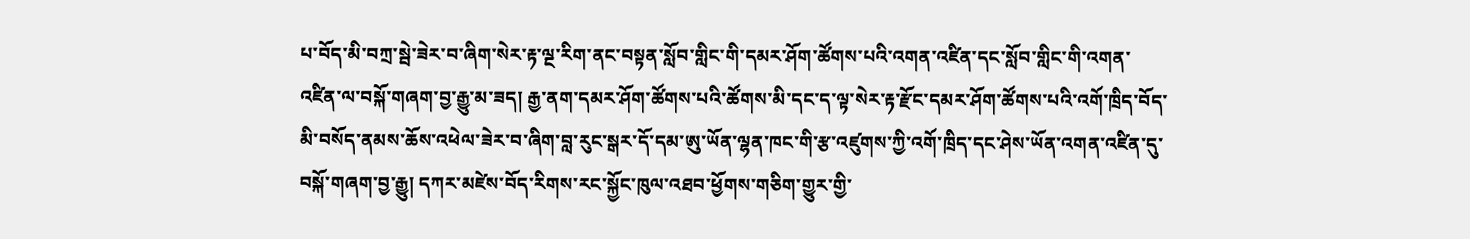པ་བོད་མི་བཀྲ་སྦེ་ཟེར་བ་ཞིག་སེར་རྟ་ལྔ་རིག་ནང་བསྟན་སློབ་གླིང་གི་དམར་ཤོག་ཚོགས་པའི་འགན་འཛིན་དང་སློབ་གླིང་གི་འགན་འཛིན་ལ་བསྐོ་གཞག་བྱ་རྒྱུ་མ་ཟད། རྒྱ་ནག་དམར་ཤོག་ཚོགས་པའི་ཚོགས་མི་དང་ད་ལྟ་སེར་རྟ་རྫོང་དམར་ཤོག་ཚོགས་པའི་འགོ་ཁྲིད་བོད་མི་བསོད་ནམས་ཆོས་འཕེལ་ཟེར་བ་ཞིག་བླ་རུང་སྒར་དོ་དམ་ཨུ་ཡོན་ལྷན་ཁང་གི་རྩ་འཛུགས་ཀྱི་འགོ་ཁྲིད་དང་ཤེས་ཡོན་འགན་འཛིན་དུ་བསྐོ་གཞག་བྱ་རྒྱུ། དཀར་མཛེས་བོད་རིགས་རང་སྐྱོང་ཁུལ་འཐབ་ཕྱོགས་གཅིག་གྱུར་གྱི་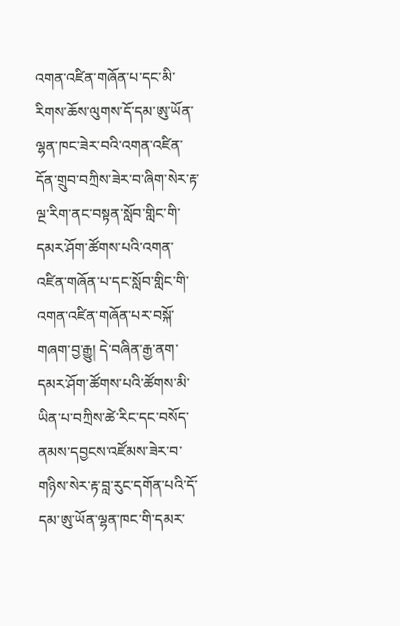འགན་འཛིན་གཞོན་པ་དང་མི་རིགས་ཆོས་ལུགས་དོ་དམ་ཨུ་ཡོན་ལྷན་ཁང་ཟེར་བའི་འགན་འཛིན་དོན་གྲུབ་བཀྲིས་ཟེར་བ་ཞིག་སེར་རྟ་ལྔ་རིག་ནང་བསྟན་སློབ་གླིང་གི་དམར་ཤོག་ཚོགས་པའི་འགན་འཛིན་གཞོན་པ་དང་སློབ་གླིང་གི་འགན་འཛིན་གཞོན་པར་བསྐོ་གཞག་བྱ་རྒྱུ། དེ་བཞིན་རྒྱ་ནག་དམར་ཤོག་ཚོགས་པའི་ཚོགས་མི་ཡིན་པ་བཀྲིས་ཚེ་རིང་དང་བསོད་ནམས་དབྱངས་འཛོམས་ཟེར་བ་གཉིས་སེར་རྟ་བླ་རུང་དགོན་པའི་དོ་དམ་ཨུ་ཡོན་ལྷན་ཁང་གི་དམར་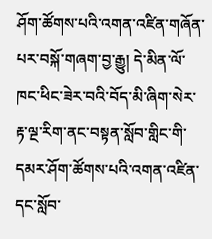ཤོག་ཚོགས་པའི་འགན་འཛིན་གཞོན་པར་བསྐོ་གཞག་བྱ་རྒྱུ། དེ་མིན་ལོ་ཁང་ཕིང་ཟེར་བའི་བོད་མི་ཞིག་སེར་རྟ་ལྔ་རིག་ནང་བསྟན་སློབ་གླིང་གི་དམར་ཤོག་ཚོགས་པའི་འགན་འཛིན་དང་སློབ་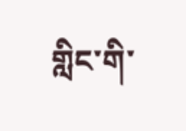གླིང་གི་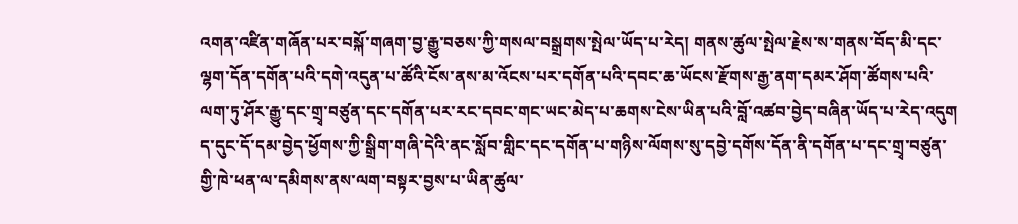འགན་འཛིན་གཞོན་པར་བསྐོ་གཞག་བྱ་རྒྱུ་བཅས་ཀྱི་གསལ་བསྒྲགས་སྤེལ་ཡོད་པ་རེད། གནས་ཚུལ་སྤེལ་རྗེས་ས་གནས་བོད་མི་དང་ལྷག་དོན་དགོན་པའི་དགེ་འདུན་པ་ཚོའི་ངོས་ནས་མ་འོངས་པར་དགོན་པའི་དབང་ཆ་ཡོངས་རྫོགས་རྒྱ་ནག་དམར་ཤོག་ཚོགས་པའི་ལག་ཏུ་ཤོར་རྒྱུ་དང་གྲྭ་བཙུན་དང་དགོན་པར་རང་དབང་གང་ཡང་མེད་པ་ཆགས་ངེས་ཡིན་པའི་བློ་འཚབ་བྱེད་བཞིན་ཡོད་པ་རེད་འདུག ད་དུང་དོ་དམ་བྱེད་ཕྱོགས་ཀྱི་སྒྲིག་གཞི་དེའི་ནང་སློབ་གླིང་དང་དགོན་པ་གཉིས་ལོགས་སུ་དབྱེ་དགོས་དོན་ནི་དགོན་པ་དང་གྲྭ་བཙུན་གྱི་ཁེ་ཕན་ལ་དམིགས་ནས་ལག་བསྟར་བྱས་པ་ཡིན་ཚུལ་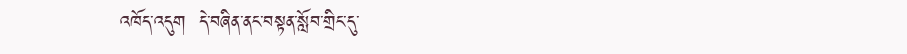འཁོད་འདུག  དེ་བཞིན་ནང་བསྟན་སློབ་གྲིང་དུ་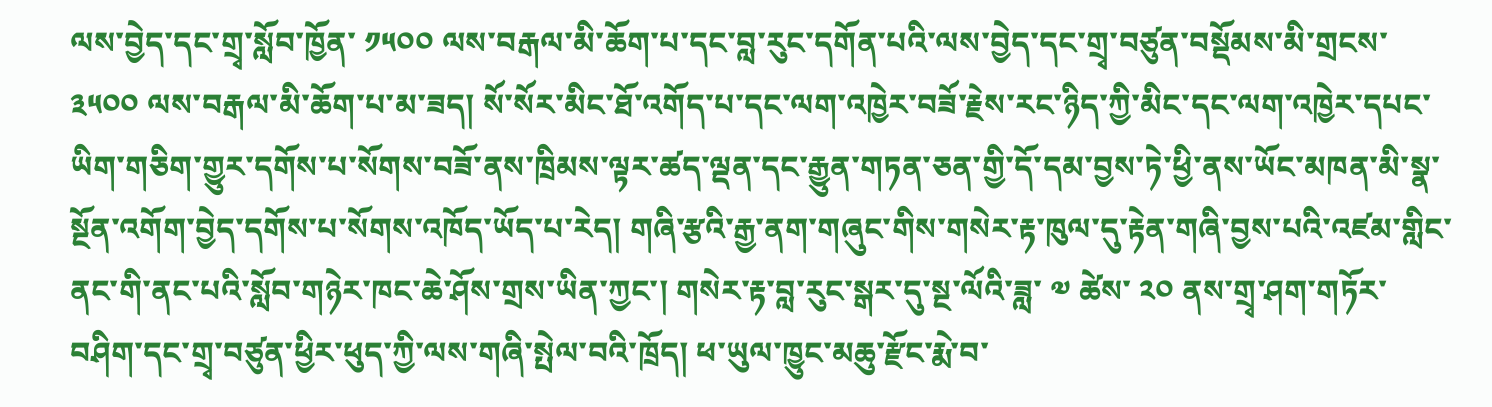ལས་བྱེད་དང་གྲྭ་སློབ་ཁྱོན་ ༡༥༠༠ ལས་བརྒལ་མི་ཆོག་པ་དང་བླ་རུང་དགོན་པའི་ལས་བྱེད་དང་གྲྭ་བཙུན་བསྡོམས་མི་གྲངས་ ༣༥༠༠ ལས་བརྒལ་མི་ཆོག་པ་མ་ཟད། སོ་སོར་མིང་ཐོ་འགོད་པ་དང་ལག་འཁྱེར་བཟོ་རྗེས་རང་ཉིད་ཀྱི་མིང་དང་ལག་འཁྱེར་དཔང་ཡིག་གཅིག་གྱུར་དགོས་པ་སོགས་བཟོ་ནས་ཁྲིམས་ལྟར་ཚད་ལྡན་དང་རྒྱུན་གཏན་ཅན་གྱི་དོ་དམ་བྱས་ཏེ་ཕྱི་ནས་ཡོང་མཁན་མི་སྣ་སྔོན་འགོག་བྱེད་དགོས་པ་སོགས་འཁོད་ཡོད་པ་རེད། གཞི་རྩའི་རྒྱ་ནག་གཞུང་གིས་གསེར་རྟ་ཁུལ་དུ་རྟེན་གཞི་བྱས་པའི་འཛམ་གླིང་ནང་གི་ནང་པའི་སློབ་གཉེར་ཁང་ཆེ་ཤོས་གྲས་ཡིན་ཀྱང་། གསེར་རྟ་བླ་རུང་སྒར་དུ་སྔ་ལོའི་ཟླ་ ༧ ཚེས་ ༢༠ ནས་གྲྭ་ཤག་གཏོར་བཤིག་དང་གྲྭ་བཙུན་ཕྱིར་ཕུད་ཀྱི་ལས་གཞི་སྤེལ་བའི་ཁྲོད། ཕ་ཡུལ་ཁྱུང་མཆུ་རྫོང་རྨེ་བ་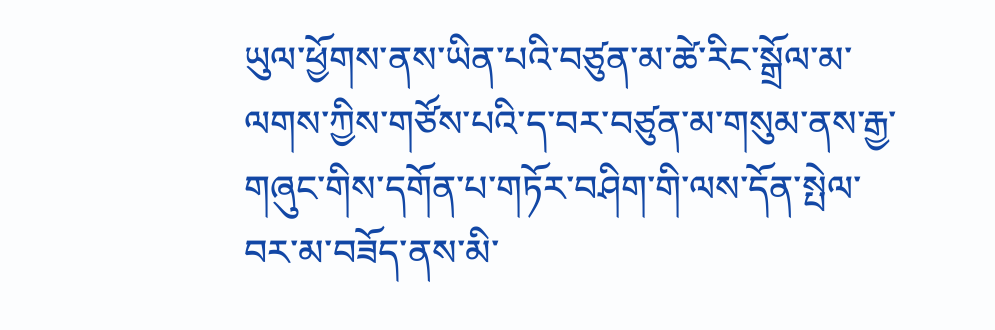ཡུལ་ཕྱོགས་ནས་ཡིན་པའི་བཙུན་མ་ཚེ་རིང་སྒྲོལ་མ་ལགས་ཀྱིས་གཙོས་པའི་ད་བར་བཙུན་མ་གསུམ་ནས་རྒྱ་གཞུང་གིས་དགོན་པ་གཏོར་བཤིག་གི་ལས་དོན་སྤེལ་བར་མ་བཟོད་ནས་མི་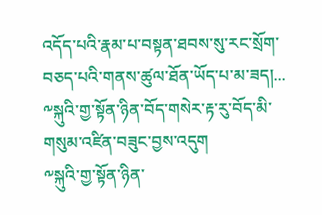འདོད་པའི་རྣམ་པ་བསྟན་ཐབས་སུ་རང་སྲོག་བཅད་པའི་གནས་ཚུལ་ཐོན་ཡོད་པ་མ་ཟད།...
༸སྐུའི་གྱ་སྟོན་ཉིན་བོད་གསེར་རྟ་རུ་བོད་མི་གསུམ་འཛིན་བཟུང་བྱས་འདུག
༸སྐུའི་གྱ་སྟོན་ཉིན་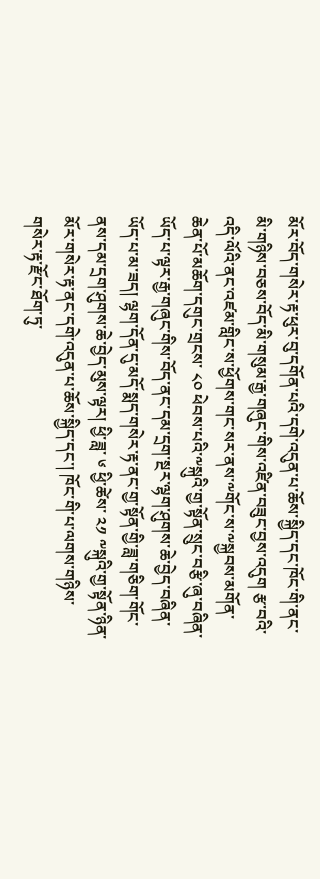མོར་བོད་གསེར་རྟ་ཕུར་བུ་དགོན་པའི་དགེ་འདུན་པ་ཆོས་སྐྱིད་དང་ཁོང་གི་ནང་མི་གཉིས་བཅས་བོད་མི་གསུམ་རྒྱ་གཞུང་གིས་འཛིན་བཟུང་བྱས་འདུག རྩ་བའི་འདི་ལོའི་ནང་འཛམ་གླིང་ས་ཕྱོགས་གང་སར་ནས་༸གོང་ས་༸སྐྱབས་མགོན་ཆེན་པོ་མཆོག་དགུང་གྲངས་ ༨༠ ཕེབས་པའི་༸སྐུའི་གྱ་སྟོན་སྲུང་བརྩི་ཞུ་བཞིན་ཡོད་པ་ལྟར་རྒྱ་གཞུང་གིས་བོད་ནང་དམ་དྲག་སྔར་ལྷག་ཤུགས་ཆེ་བྱེད་བཞིན་ཡོད་པ་མ་ཟད། ལྷག་དོན་དུ་མདོ་སྨད་གསེར་རྟ་ནང་གྱ་སྟོན་གྱི་ཟླ་གཅིག་གོང་ནས་དམ་དྲག་ཤུགས་ཆེ་བྱེད་མུས་ལྟར། ཕྱི་ཟླ་ ༦ ཕྱི་ཚེས་ ༢༡ ༸སྐུའི་གྱ་སྟོན་ཉིན་མོར་གསེར་རྟ་ནང་དགེ་འདུན་པ་ཆོས་སྐྱིད་དང་། ཁོང་གི་པ་ལགས་གཉིས་གསེར་རྟ་རྫོང་ཐོག་ཏུ་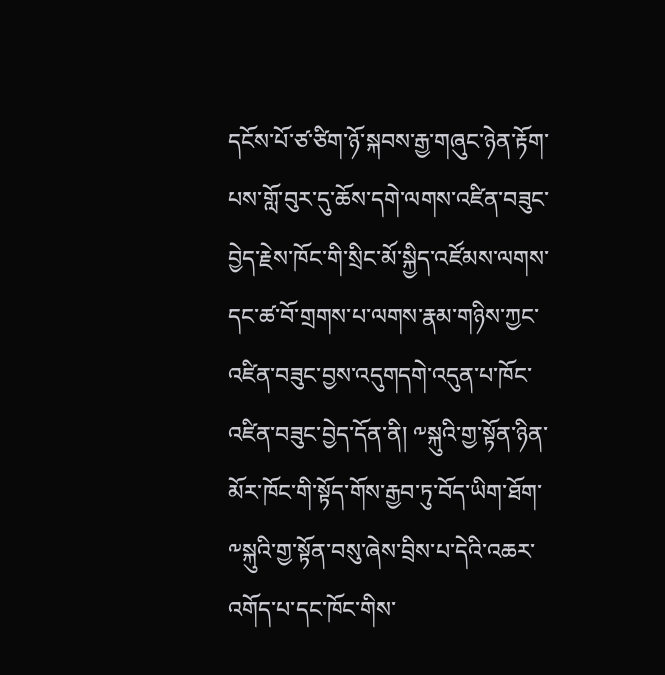དངོས་པོ་ཙ་ཙིག་ཉོ་སྐབས་རྒྱ་གཞུང་ཉེན་རྟོག་པས་གློ་བུར་དུ་ཆོས་དགེ་ལགས་འཛིན་བཟུང་བྱེད་རྗེས་ཁོང་གི་སྲིང་མོ་སྐྱིད་འཛོམས་ལགས་དང་ཚ་བོ་གྲགས་པ་ལགས་རྣམ་གཉིས་ཀྱང་འཛིན་བཟུང་བྱས་འདུགདགེ་འདུན་པ་ཁོང་འཛིན་བཟུང་བྱེད་དོན་ནི། ༸སྐུའི་གྱ་སྟོན་ཉིན་མོར་ཁོང་གི་སྟོད་གོས་རྒྱབ་ཏུ་བོད་ཡིག་ཐོག་༸སྐུའི་གྱ་སྟོན་བསུ་ཞེས་བྲིས་པ་དེའི་འཆར་འགོད་པ་དང་ཁོང་གིས་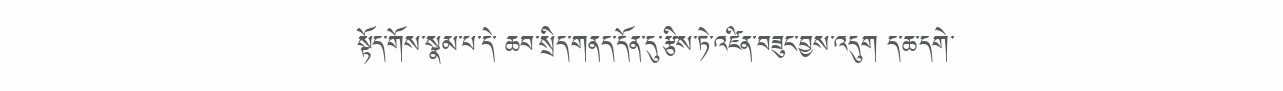སྟོད་གོས་སྣམ་པ་དེ་ ཆབ་སྲིད་གནད་དོན་དུ་རྩིས་ཏེ་འཛིན་བཟུང་བྱས་འདུག ད་ཆ་དགེ་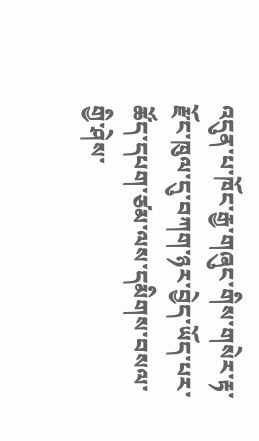འདུན་པ་ཁོང་རྒྱ་གཞུང་གིས་གསེར་རྟ་རྫོང་ཁུལ་དུ་བཀག་ཉར་བྱེད་ཡོད་པར་ཚོད་དཔག་ཙམ་ལས་དམིགས་བསལ་གྱི་ཤེས་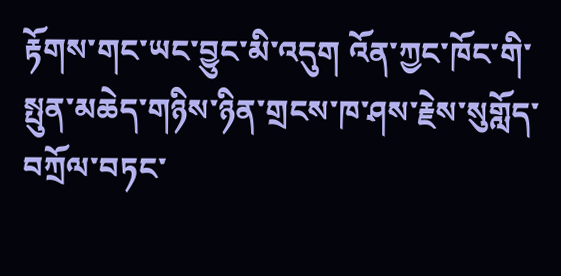རྟོགས་གང་ཡང་བྱུང་མི་འདུག འོན་ཀྱང་ཁོང་གི་སྤུན་མཆེད་གཉིས་ཉིན་གྲངས་ཁ་ཤས་རྗེས་སུགློད་བཀྲོལ་བཏང་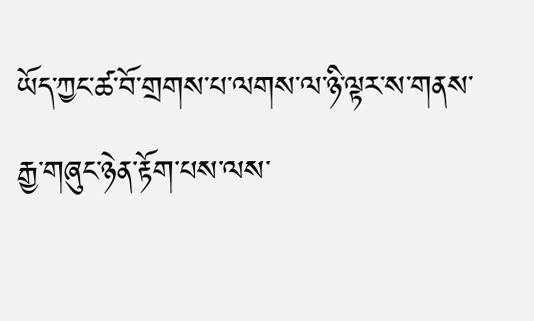ཡོད་ཀྱང་ཚ་བོ་གྲགས་པ་ལགས་ལ་ཉི་ལྟར་ས་གནས་རྒྱ་གཞུང་ཉེན་རྟོག་པས་ལས་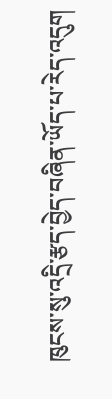ཁུངས་སུ་འདྲི་རྩད་བྱེད་བཞིན་ཡོད་པ་རེད་འདུག